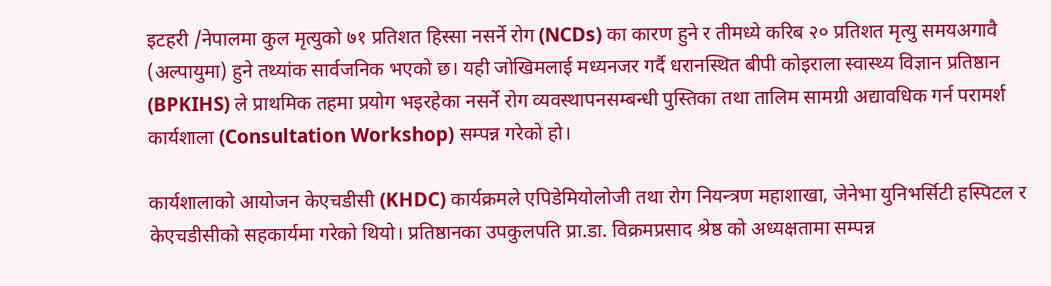इटहरी /नेपालमा कुल मृत्युको ७१ प्रतिशत हिस्सा नसर्ने रोग (NCDs) का कारण हुने र तीमध्ये करिब २० प्रतिशत मृत्यु समयअगावै (अल्पायुमा) हुने तथ्यांक सार्वजनिक भएको छ। यही जोखिमलाई मध्यनजर गर्दै धरानस्थित बीपी कोइराला स्वास्थ्य विज्ञान प्रतिष्ठान (BPKIHS) ले प्राथमिक तहमा प्रयोग भइरहेका नसर्ने रोग व्यवस्थापनसम्बन्धी पुस्तिका तथा तालिम सामग्री अद्यावधिक गर्न परामर्श कार्यशाला (Consultation Workshop) सम्पन्न गरेको हो।

कार्यशालाको आयोजन केएचडीसी (KHDC) कार्यक्रमले एपिडेमियोलोजी तथा रोग नियन्त्रण महाशाखा, जेनेभा युनिभर्सिटी हस्पिटल र केएचडीसीको सहकार्यमा गरेको थियो। प्रतिष्ठानका उपकुलपति प्रा.डा. विक्रमप्रसाद श्रेष्ठ को अध्यक्षतामा सम्पन्न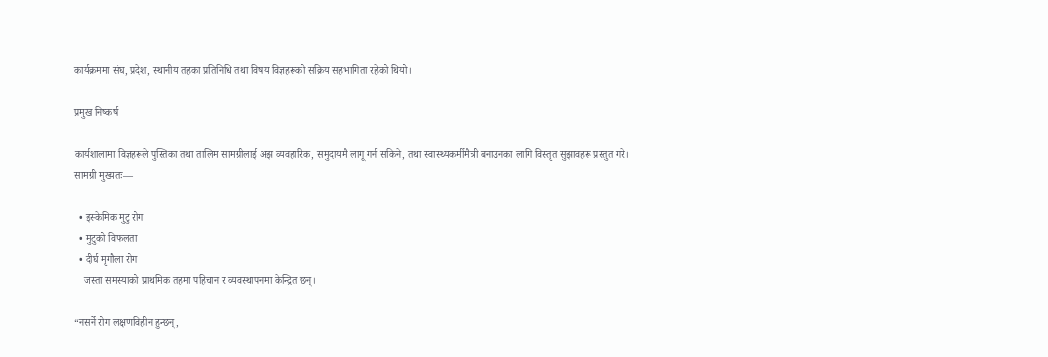कार्यक्रममा संघ, प्रदेश, स्थानीय तहका प्रतिनिधि तथा विषय विज्ञहरूको सक्रिय सहभागिता रहेको थियो।

प्रमुख निष्कर्ष

कार्यशालामा विज्ञहरूले पुस्तिका तथा तालिम सामग्रीलाई अझ व्यवहारिक, समुदायमै लागू गर्न सकिने, तथा स्वास्थ्यकर्मीमैत्री बनाउनका लागि विस्तृत सुझावहरू प्रस्तुत गरे।
सामग्री मुख्यतः—

  • इस्केमिक मुटु रोग
  • मुटुको विफलता
  • दीर्घ मृगौला रोग
    जस्ता समस्याको प्राथमिक तहमा पहिचान र व्यवस्थापनमा केन्द्रित छन्।

“नसर्ने रोग लक्षणविहीन हुन्छन्,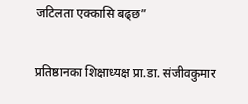जटिलता एक्कासि बढ्छ”

प्रतिष्ठानका शिक्षाध्यक्ष प्रा.डा. संजीवकुमार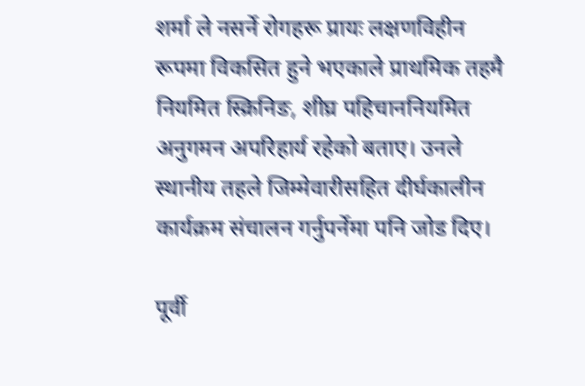शर्मा ले नसर्ने रोगहरू प्रायः लक्षणविहीन रूपमा विकसित हुने भएकाले प्राथमिक तहमै नियमित स्क्रिनिङ, शीघ्र पहिचाननियमित अनुगमन अपरिहार्य रहेको बताए। उनले स्थानीय तहले जिम्मेवारीसहित दीर्घकालीन कार्यक्रम संचालन गर्नुपर्नेमा पनि जोड दिए।

पूर्वी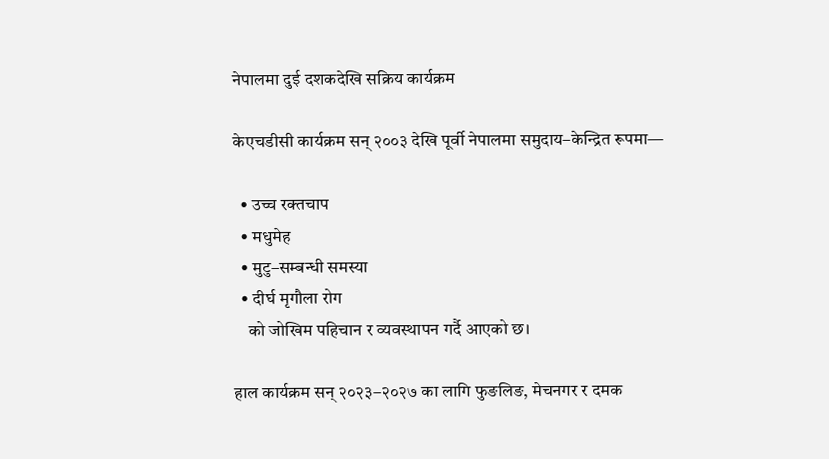नेपालमा दुई दशकदेखि सक्रिय कार्यक्रम

केएचडीसी कार्यक्रम सन् २००३ देखि पूर्वी नेपालमा समुदाय–केन्द्रित रूपमा—

  • उच्च रक्तचाप
  • मधुमेह
  • मुटु–सम्बन्धी समस्या
  • दीर्घ मृगौला रोग
    को जोखिम पहिचान र व्यवस्थापन गर्दै आएको छ।

हाल कार्यक्रम सन् २०२३–२०२७ का लागि फुङलिङ, मेचनगर र दमक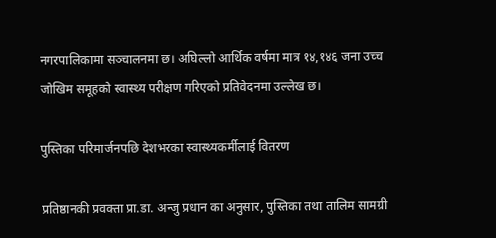नगरपालिकामा सञ्चालनमा छ। अघिल्लो आर्थिक वर्षमा मात्र १४,१४६ जना उच्च जोखिम समूहको स्वास्थ्य परीक्षण गरिएको प्रतिवेदनमा उल्लेख छ।

पुस्तिका परिमार्जनपछि देशभरका स्वास्थ्यकर्मीलाई वितरण

प्रतिष्ठानकी प्रवक्ता प्रा.डा. अन्जु प्रधान का अनुसार, पुस्तिका तथा तालिम सामग्री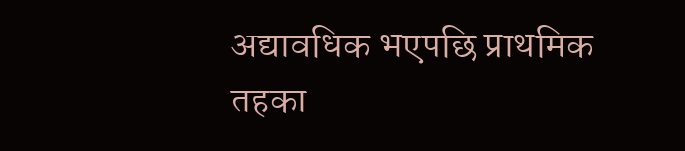अद्यावधिक भएपछि प्राथमिक तहका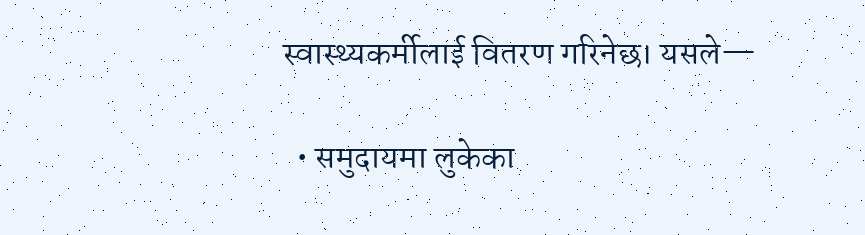स्वास्थ्यकर्मीलाई वितरण गरिनेछ। यसले—

  • समुदायमा लुकेका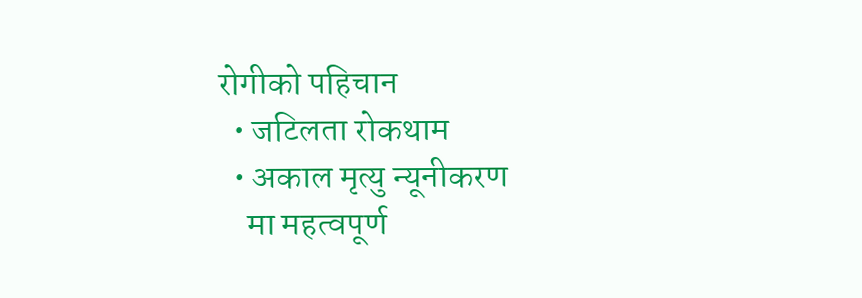रोगीको पहिचान
  • जटिलता रोकथाम
  • अकाल मृत्यु न्यूनीकरण
    मा महत्वपूर्ण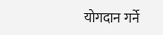योगदान गर्ने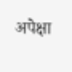अपेक्षा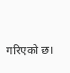गरिएको छ।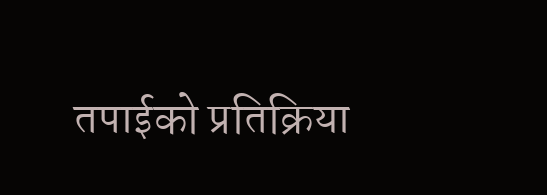तपाईको प्रतिक्रिया